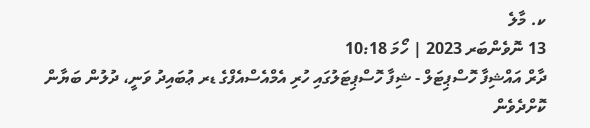ކ. މާލެ
13 ނޮވެންބަރ 2023 | ހޯމަ 10:18
ދާރް އައްޝިފާ ހޮސްޕިޓަލް - ޝިފާ ހޮސްޕިޓަލުގައި ހުރި އެމްއެސްއެފްގެ ޑރ ޢުބައިދު ވަނީ، ދުލުން ބަޔާން ކޮށްދެވެން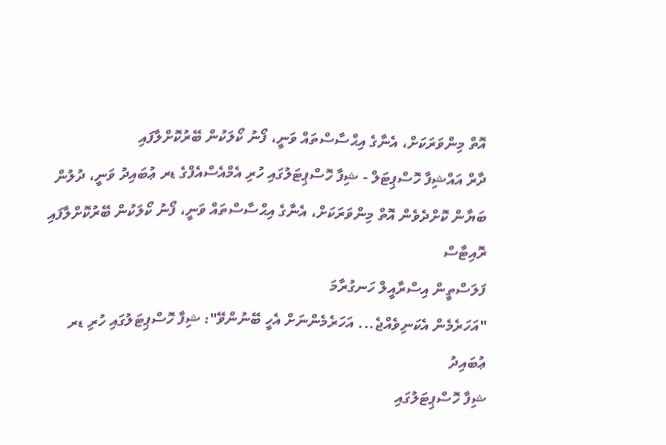އޮތް މިންވަރަކަށް، އެނާގެ އިޙްސާސްތައް ވަނީ، ފޯނު ކޯލަކުން ބޭރުކޮށްލާފައި
ދާރް އައްޝިފާ ހޮސްޕިޓަލް - ޝިފާ ހޮސްޕިޓަލުގައި ހުރި އެމްއެސްއެފްގެ ޑރ ޢުބައިދު ވަނީ، ދުލުން ބަޔާން ކޮށްދެވެން އޮތް މިންވަރަކަށް، އެނާގެ އިޙްސާސްތައް ވަނީ، ފޯނު ކޯލަކުން ބޭރުކޮށްލާފައި
ރޮއިޓާސް
ފަލަސްތީން އިސްރާއީލް ހަނގުރާމަ
"އަހަރެމެން އެކަނިވެއްޖެ... އަހަރެމެންނަށް އެހީ ބޭނުންވޭ": ޝިފާ ހޮސްޕިޓަލުގައި ހުރި ޑރ ޢުބައިދު
ޝިފާ ހޮސްޕިޓަލުގައި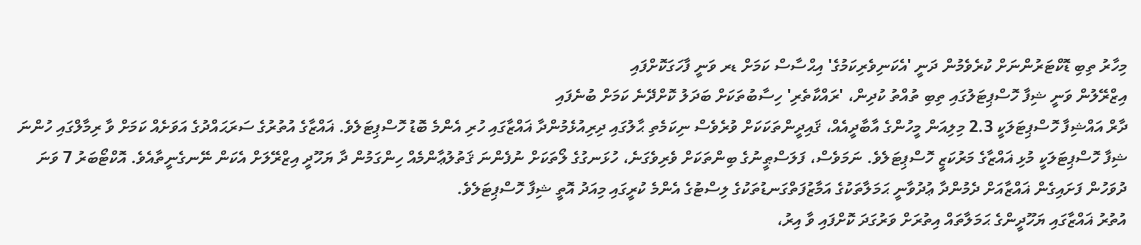މިހާރު ތިބި ޑޮކްޓަރުންނަށް ކުރެވެމުން ދަނީ 'އެކަނިވެރިކަމުގެ' އިޙްސާސް ކަމަށް ޑރ ވަނީ ފާހަގަކޮށްފައި
އިޒްރޭލުން ވަނީ ޝިފާ ހޮސްޕިޓަލުގައި ތިބި ތުއްތު ކުދިން، 'ރައްކާތެރި' ހިސާބުތަކަށް ބަދަލު ކޮށްދޭނެ ކަމަށް ބުނެފައި
ދާރް އައްޝިފާ ހޮސްޕިޓަލަކީ 2.3 މިލިއަން މީހުންގެ އާބާދީއެއް، ޤައިދީންތަކަކަށް ވުރެވެސް ނިކަމެތި ޙާލުގައި ދިރިއުޅެމުންދާ ޣައްޒާގައި ހުރި އެންމެ ބޮޑު ހޮސްޕިޓަލެވެ. ޣައްޒާގެ އުތުރުގެ ސަރަޙައްދުގެ އަވަށެއް ކަމަށް ވާ ރިމާލްގައި ހުންނަ ޝިފާ ހޮސްޕިޓަލަކީ މުޅި ޣައްޒާގެ މަރުކަޒީ ހޮސްޕިޓަލެވެ. ނަމަވެސް، ފަލަސްޠީނުގެ ބިންތަކަށް ވެރިވެގަނެ، ހުޅަނގުގެ ލޯތަކަށް ނުފެންނަ ޤަތުލުޢާންމެއް ހިންގަމުން ދާ ޔަހޫދީ އިޒްރޭލަށް އެކަން ނޭނގެނީތާއެވެ. އޮކްޓޯބަރު 7 ވަނަ ދުވަހުން ފަށައިގެން ޣައްޒާއަށް ދެމުންދާ ޢުދުވާނީ ޙަމަލާތަކުގެ އަމާޒުފަތްގަނޑުތަކުގެ ލިސްޓުގެ އެންމެ ކުރީގައި މިއަދު އޮތީ ޝިފާ ހޮސްޕިޓަލެވެ.
އުތުރު ޣައްޒާގައި ޔަހޫދީންގެ ޙަމަލާތައް އިތުރަށް ވަރުގަދަ ކޮށްފައި ވާ އިރު،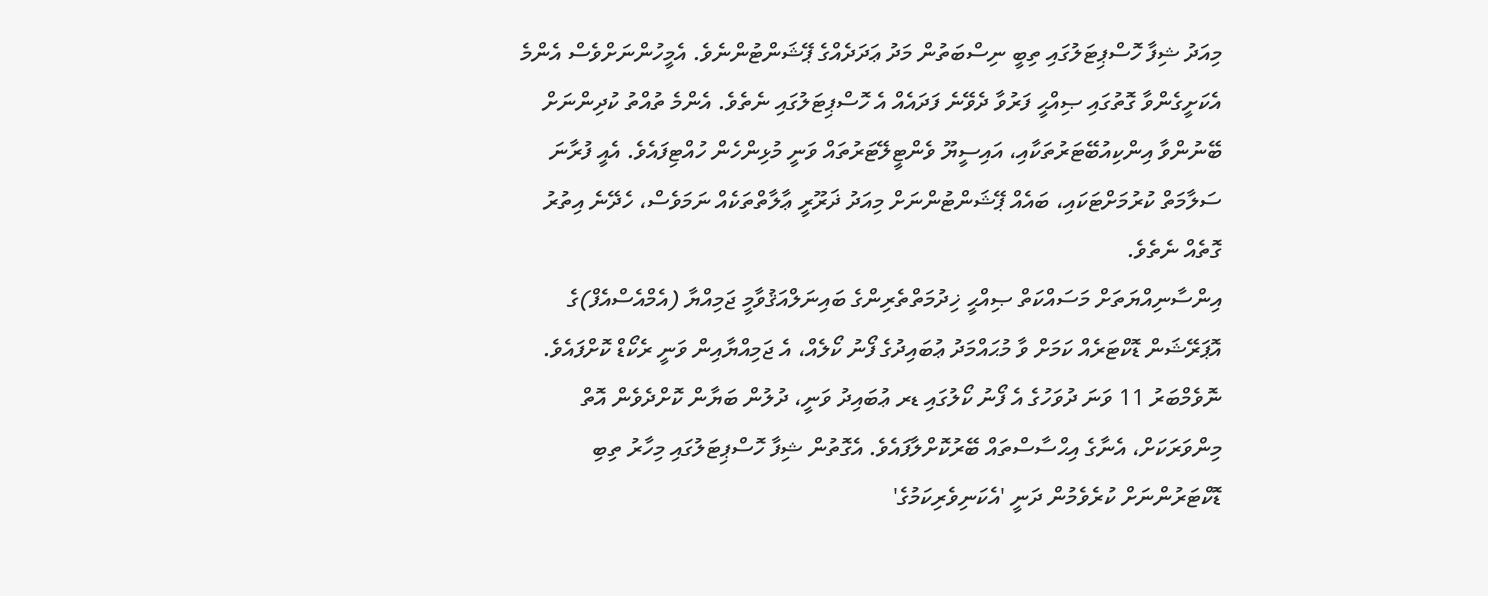މިއަދު ޝިފާ ހޮސްޕިޓަލުގައި ތިބީ ނިސްބަތުން މަދު ޢަދަދެއްގެ ޕޭޝަންޓުންނެވެ. އެމީހުންނަށްވެސް އެންމެ އެކަށީގެންވާ ގޮތުގައި ޞިއްޙީ ފަރުވާ ދެވޭނެ ފަދައެއް އެ ހޮސްޕިޓަލުގައި ނެތެވެ. އެންމެ ތުއްތު ކުދިންނަށް ބޭނުންވާ އިންކިއުބޭޓަރުތަކާއި، އައިސީޔޫ ވެންޓީލޭޓަރުތައް ވަނީ މުޅިންހެން ހުއްޓިފައެވެ. އެއީ ފުރާނަ ސަލާމަތް ކުރުމަށްޓަކައި، ބައެއް ޕޭޝަންޓުންނަށް މިއަދު ޛަރޫރީ ޢާލާތްތަކެއް ނަމަވެސް، ހެދޭނެ އިތުރު ގޮތެއް ނެތެވެ.
އިންސާނިއްޔަތަށް މަސައްކަތް ޞިއްޙީ ޚިދުމަތްތެރިންގެ ބައިނަލްއަޤުވާމީ ޖަމިއްޔާ (އެމްއެސްއެފް)ގެ އޮޕަރޭޝަން ޑޮކްޓަރެއް ކަމަށް ވާ މުޙައްމަދު ޢުބައިދުގެ ފޯނު ކޯލެއް، އެ ޖަމިއްޔާއިން ވަނީ ރެކޯޑް ކޮށްފައެވެ. ނޮވެމްބަރު 11 ވަނަ ދުވަހުގެ އެ ފޯނު ކޯލުގައި ޑރ ޢުބައިދު ވަނީ، ދުލުން ބަޔާން ކޮށްދެވެން އޮތް މިންވަރަކަށް، އެނާގެ އިޙްސާސްތައް ބޭރުކޮށްލާފައެވެ. އެގޮތުން ޝިފާ ހޮސްޕިޓަލުގައި މިހާރު ތިބި ޑޮކްޓަރުންނަށް ކުރެވެމުން ދަނީ 'އެކަނިވެރިކަމުގެ'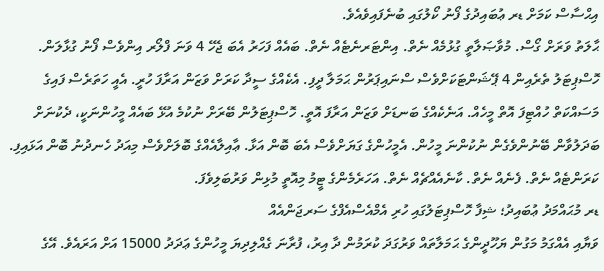އިޙްސާސް ކަމަށް ޑރ ޢުބައިދުގެ ފޯނު ކޯލުގައި ބުނެފައިވެއެވެ.
ޙާލަތު ވަރަށް ގޯސް. މުވާޞަލާތީ ގުޅުމެއް ނެތް. އިންޓަރނެޓެއް ނެތް. ބައެއް ފަހަރު އެބަ ޖެހޭ 4 ވަނަ ފްލޯރ އިންވެސް ފޯނު ގުޅާލަން. ހޮސްޕިޓަލު ތެރެއިން 4 ޕޭޝަންޓަކަށްވެސް ސްނައިޕަރުން ޙަމަލާ ދީފި. އެކެއްގެ ސީދާ ކަރަށް ވަޒަން އަރާފަ ހުރީ. އެއީ ހަތަރެސް ފައިގެ މަސައްކަތް ހުއްޓިފަ އޮތް މީހެއް. އަނެކެއްގެ ބަނޑަށް ވަޒަން އަރާފަ އޮތީ. ހޮސްޕިޓަލުން ބޭރަށް ނުކުމެ އުޅޭ ބައެއް މީހުންނަކީ، ދެކުނަށް ބަދަލުވާން ބޭނުންވެގެން ނުކުންނަ މީހުން. އެމީހުންގެ ގަޔަށްވެސް އެބަ ބޮން އަޅާ. ޢާއިލާއެއްގެ ބޮލަށްވެސް މިއަދު ހެނދުނު ބޮން އަޅައިފި. ކަރަންޓެއް ނެތް. ފެނެއް ނެތް. ކާނެއެއްޗެއް ނެތް. އަހަރެމެންގެ ޓީމު މިއޮތީ މުޅިން ވަރުބަލިވެފަ.
ޑރ މުޙައްމަދު ޢުބައިދު؛ ޝިފާ ހޮސްޕިޓަލުގައި ހުރި އެމްއެސްއެފްގެ ސަރޖަންއެއް
ވަޔާއި އެއްގަމު މަގުން ޔަހޫދީންގެ ޙަމަލާތައް ވަރުގަދަ ކުރަމުން ދާ އިރު، ފުރާނަ ގެއްލިދިޔަ މީހުންގެ ޢަދަދު 15000 އަށް އަރައެވެ. އޭގެ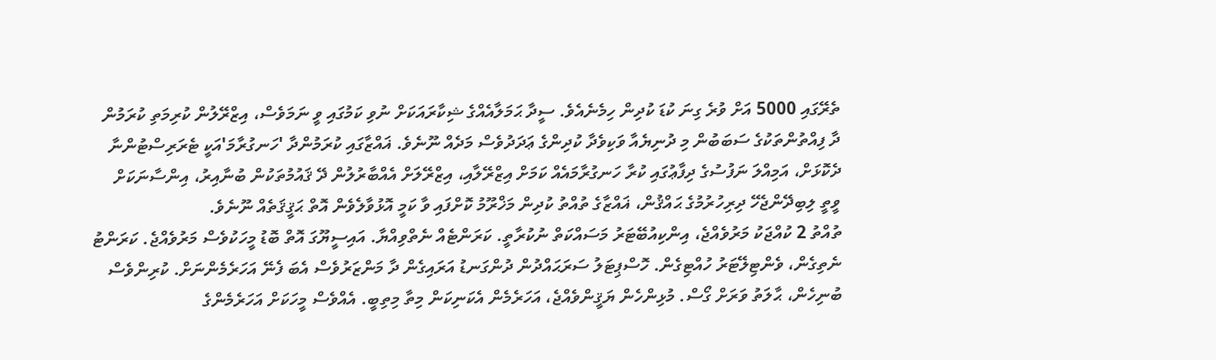ތެރޭގައި 5000 އަށް ވުރެ ގިނަ ކުޑަ ކުދިން ހިމެނެއެވެ. ސީދާ ޙަމަލާއެއްގެ ޝިކާރައަކަށް ނުވި ކަމުގައި ވީ ނަމަވެސް، އިޒްރޭލުން ކުރިމަތި ކުރަމުން ދާ ފިއްތުންތަކުގެ ސަބަބުން މި ދުނިޔެއާ ވަކިވެދާ ކުދިންގެ ޢަދަދުވެސް މަދެއް ނޫނެވެ. ޣައްޒާގައި ކުރަމުންދާ 'ހަނގުރާމަ'އަކީ ޓެރަރިސްޓުންނާ ދެކޮޅަށް، އަމިއްލަ ނަފުސުގެ ދިފާޢުގައި ކުރާ ހަނގުރާމައެއް ކަމަށް އިޒްރޭލާއި، އިޒްރޭލަށް އެއްބާރުލުން ދޭ ޤައުމުތަކުން ބުނާއިރު، އިންސާނަކަށް ވީތީ ލިބިދޭންޖެހޭ ދިރިހުރުމުގެ ޙައްޤުން، ޣައްޒާގެ ތުއްތު ކުދިން މަޚްރޫމު ކޮށްފައި ވާ ކަމީ އޮޅުވާލެވެން އޮތް ޙަޤީޤަތެއް ނޫނެވެ.
ތުއްތު 2 ކުއްޖަކު މަރުވެއްޖެ، އިންކިއުބޭޓަރު މަސައްކަތް ނުކުރާތީ. ކަރަންޓެއް ނެތްވިއްޔާ. އައިސީޔޫގަ އޮތް ބޮޑު މީހަކުވެސް މަރުވެއްޖެ. ކަރަންޓު ނެތިގެން، ވެންޓިލޭޓަރު ހުއްޓިގެން. ހޮސްޕިޓަލު ސަރަޙައްދުން ދުންގަނޑު އަރައިގެން ދާ މަންޒަރުވެސް އެބަ ފެނޭ އަހަރެމެންނަށް. ކުރިންވެސް ބުނިހެން، ޙާލަތު ވަރަށް ގޯސް. މުޅިންހެން ޔަޤީންވެއްޖެ، އަހަރެމެން އެކަނިކަން މިތާ މިތިބީ. އެއްވެސް މީހަކަށް އަހަރެމެންގެ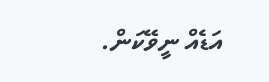އަޑެއް ނީވޭކަން.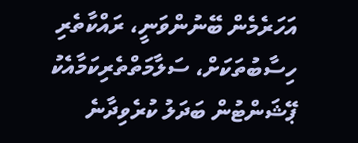އަހަރެމެން ބޭނުންވަނީ، ރައްކާތެރި ހިސާބުތަކަށް، ސަލާމަތްތެރިކަމާއެކު ޕޭޝަންޓުން ބަދަލު ކުރެވިދާނެ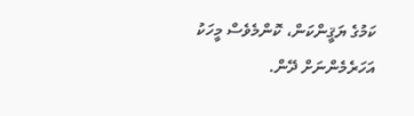ކަމުގެ ޔަޤީންކަން، ކޮންމެވެސް މީހަކު އަހަރެމެންނަށް ދޭން.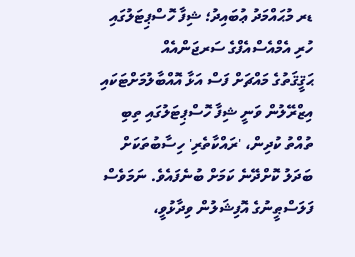ޑރ މުޙައްމަދު ޢުބައިދު؛ ޝިފާ ހޮސްޕިޓަލުގައި ހުރި އެމްއެސްއެފްގެ ސަރޖަންއެއް
ޙަޤީޤަތުގެ މައްޗަށް ފަސް އަޅާ އޮއްބާލުމަށްޓަކައި އިޒްރޭލުން ވަނީ ޝިފާ ހޮސްޕިޓަލުގައި ތިބި ތުއްތު ކުދިން، 'ރައްކާތެރި' ހިސާބުތަކަށް ބަދަލު ކޮށްދޭނެ ކަމަށް ބުނެފައެވެ. ނަމަވެސް ފަލަސްޠީނުގެ އޮފިޝަލުން ވިދާޅުވީ،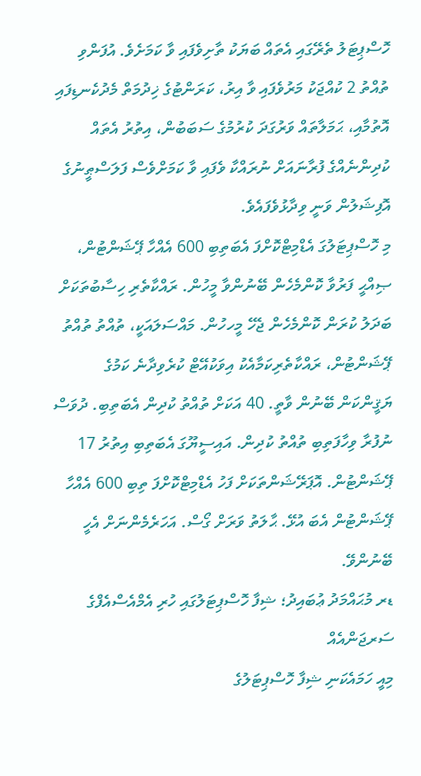ހޮސްޕިޓަލު ތެރޭގައި އެތައް ބަޔަކު ތާށިވެފައި ވާ ކަމަށެވެ. އުފަންވި ތުއްތު 2 ކުއްޖަކު މަރުވެފައި ވާ އިރު، ކަރަންޓުގެ ޚިދުމަތް މެދުކެނޑިފައި އޮތުމާއި، ޙަމަލާތައް ވަރުގަދަ ކުރުމުގެ ސަބަބުން، އިތުރު އެތައް ކުދިންނެއްގެ ފުރާނައަށް ނުރައްކާ ވެފައި ވާ ކަމަށްވެސް ފަލަސްޠީނުގެ އޮފިޝަލުން ވަނީ ވިދާޅުވެފައެވެ.
މި ހޮސްޕިޓަލުގަ އެޑްމިޓްކޮށްފަ އެބަތިބި 600 އެއްހާ ޕޭޝަންޓުން، ޞިއްޙީ ފަރުވާ ކޮންމެހެން ބޭނުންވާ މީހުން. ރައްކާތެރި ހިސާބުތަކަށް ބަދަލު ކުރަން ކޮންމެހެން ޖެހޭ މީހހުން. މައްސަލައަކީ، ތުއްތު ތުއްތު ޕޭޝަންޓުން، ރައްކާތެރިކަމާއެކު އިވަކުއޭޓް ކުރެވިދާނެ ކަމުގެ ޔަޤީންކަން ބޭނުން ވާތީ. 40 އަކަށް ތުއްތު ކުދިން އެބަތިބި. ދުވަސް ނުފުރާ ވިހާފަތިބި ތުއްތު ކުދިން. އައިސީޔޫގަ އެބަތިބި އިތުރު 17 ޕޭޝަންޓުން. އޮޕަރޭޝަންތަކަށް ފަހު އެޑްމިޓްކޮށްފަ ތިބި 600 އެއްހާ ޕޭޝަންޓުން އެބަ އުޅޭ. ޙާލަތު ވަރަށް ގޯސް. އަހަރެމެންނަށް އެހީ ބޭނުންވޭ.
ޑރ މުޙައްމަދު ޢުބައިދު؛ ޝިފާ ހޮސްޕިޓަލުގައި ހުރި އެމްއެސްއެފްގެ ސަރޖަންއެއް
މިއީ ހަމައެކަނި ޝިފާ ހޮސްޕިޓަލުގެ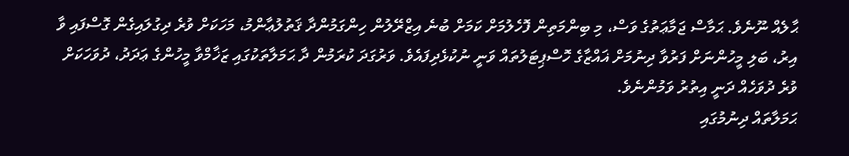ޙާލެއް ނޫނެވެ. ޙަމާސް ޖަމާޢަތުގެ ވަސް، މި ބިންމަތިން ފޮހެލުމަށް ކަމަށް ބުނެ އިޒްރޭލުން ހިންގަމުންދާ ޤަތުލުޢާންމު، މަހަކަށް ވުރެ ދިގުލައިގެން ގޮސްފައި ވާ އިރު، ބަލި މީހުންނަށް ފަރުވާ ދިނުމަށް ޣައްޒާގެ ހޮސްޕިޓަލުތައް ވަނީ ނުކުޅެދިފައެވެ. ވަރުގަދަ ކުރަމުން ދާ ޙަމަލާތަކުގައި ޒަޚާމްވާ މީހުންގެ ޢަދަދު، ދުވަހަކަށް ވުރެ ދުވަހެއް ދަނީ އިތުރު ވަމުންނެވެ.
ޙަމަލާތައް ދިނުމުގައި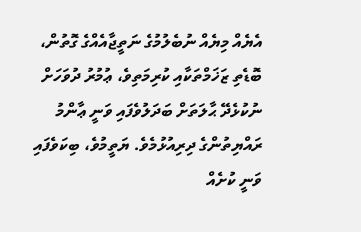އެޔެއް މިޔެއް ނުބެލުމުގެ ނަތީޖާއެއްގެ ގޮތުން، ބޮޑެތި ޒަޚަމްތަކާއި ކުރިމަތިވެ، ޢުމުރު ދުވަހަށް ނުކުޅެދޭ ޙާލަތަށް ބަދަލުވެފައި ވަނީ ޢާންމު ރައްޔިތުންގެ ދިރިއުޅުމެވެ. ޔަތީމުވެ، ބިކަވެފައި ވަނީ ކުށެއް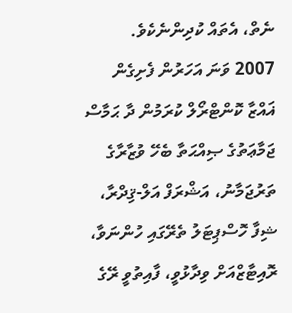ނެތް، އެތައް ކުދިންނެކެވެ.
2007 ވަނަ އަހަރުން ފެށިގެން ޣައްޒާ ކޮންޓްރޯލް ކުރަމުން ދާ ޙަމާސް ޖަމާޢަތުގެ ޞިއްޙަތާ ބެހޭ ވުޒާރާގެ ތަރުޖަމާނު، އަޝްރަފް އަލް-ޤިދްރާ، ޝިފާ ހޮސްޕިޓަލު ތެރޭގައި ހުންނަވާ، ރޮއިޓާޒްއަށް ވިދާޅުވީ، ފާއިތުވީ ރޭގެ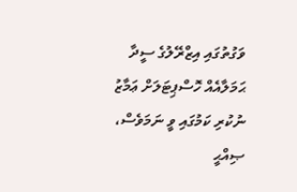ވަގުތުގައި އިޒްރޭލުގެ ސީދާ ޙަމަލާއެއް ހޮސްޕިޓަލަށް ޢަމާޒު ނުކުރި ކަމުގައި ވީ ނަމަވެސް، ޞިއްޙީ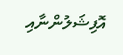އޮފިޝަލުންނާއި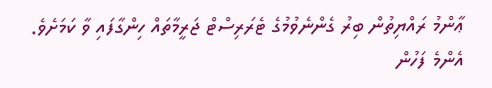ޢާންމު ރައްޔިތުން ބިރު ގެންނެވުމުގެ ޓެރަރިސްޓް ޖަރީމާތައް ހިންގާފައި ވާ ކަމަށެވެ.
އެންމެ ފަހުން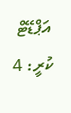އަޕްޑޭޓް ކުރީ: 4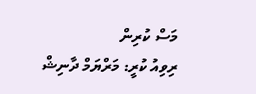މަސް ކުރިން
ރިވިއު ކުރީ: މަރްޔަމް ދާނިޝް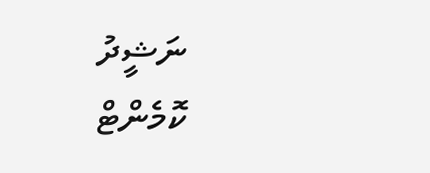ނަޝީދު
ކޮމެންޓް